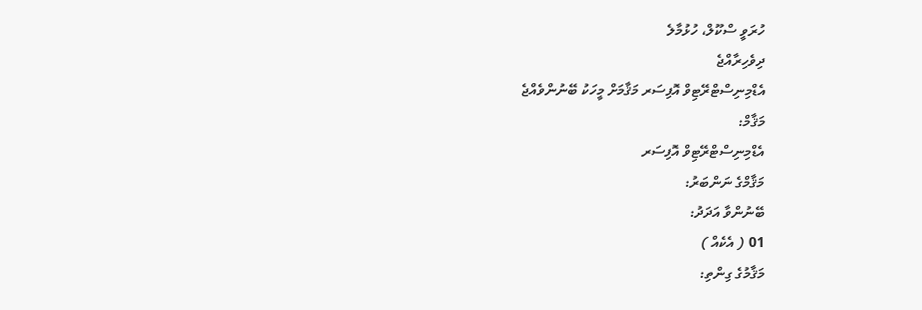ހުރަވީ ސްކޫލް، ހުޅުމާލެ
ދިވެހިރާއްޖެ
އެޑްމިނިސްޓްރޭޓިވް އޮފިސަރ މަޤާމަށް މީހަކު ބޭނުންވެއްޖެ
މަޤާމް:
އެޑްމިނިސްޓްރޭޓިވް އޮފިސަރ
މަޤާމްގެ ނަންބަރު:
ބޭނުންވާ އަދަދު:
01 ( އެކެއް )
މަޤާމުގެ ގިންތި: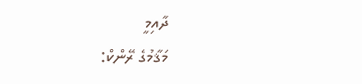ދާއިމީ
މަޤާމުގެ ރޭންކް: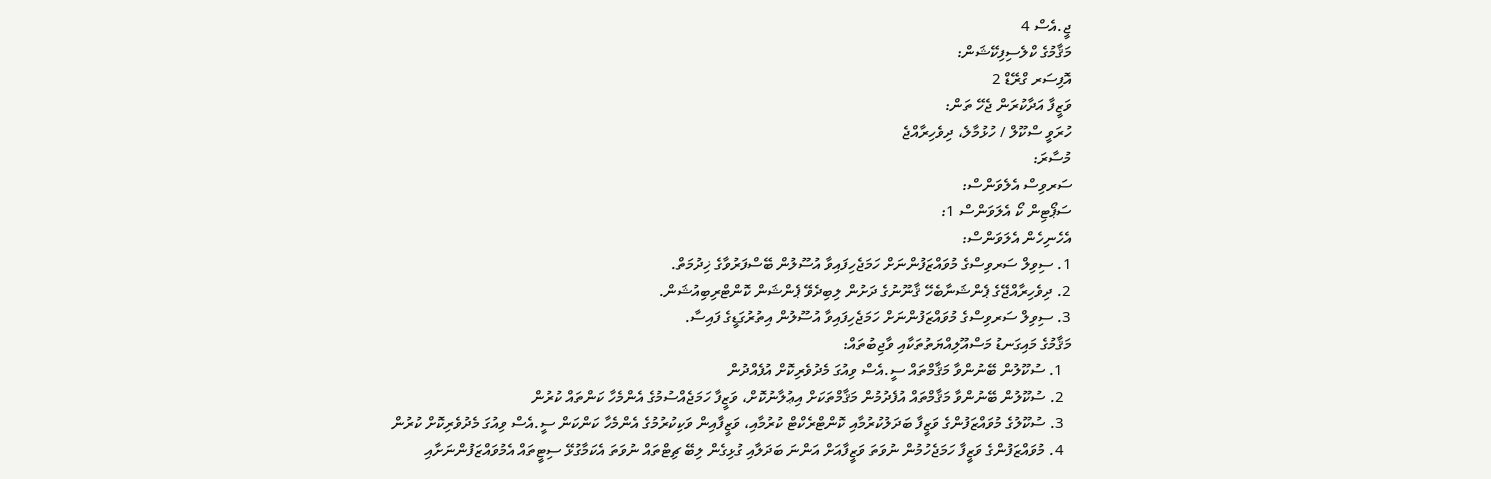ޖީ.އެސް 4
މަޤާމުގެ ކްލެސިފިކޭޝަން:
އޮފިސަރ ގްރޭޑް 2
ވަޒީފާ އަދާކުރަން ޖެހޭ ތަން:
ހުރަވީ ސްކޫލް / ހުޅުމާލެ، ދިވެހިރާއްޖެ
މުސާރަ:
ސަރވިސް އެލެވަންސް:
ސަޕޯޓިން ކޯ އެލަވަންސް 1:
އެހެނިހެން އެލަވަންސް:
1. ސިވިލް ސަރވިސްގެ މުވައްޒަފުންނަށް ހަމަޖެހިފައިވާ އުސޫލުން ބޭސްފަރުވާގެ ޚިދުމަތް.
2. ދިވެހިރާއްޖޭގެ ޕެންޝަނާބެހޭ ޤާނޫނުގެ ދަށުން ލިބިދެވޭ ޕެންޝަން ކޮންޓްރިބިއުޝަން.
3. ސިވިލް ސަރވިސްގެ މުވައްޒަފުންނަށް ހަމަޖެހިފައިވާ އުސޫލުން އިތުރުގަޑީގެ ފައިސާ.
މަޤާމުގެ މައިގަނޑު މަސްއޫލިއްޔަތުތަކާއި ވާޖިބުތައް:
  1. ސުކޫލުން ބޭނުންވާ މަޤާމްތައް ސީ.އެސް ވިއުގަ މެދުވެރިކޮށް އުފެއްދުން
  2. ސުކޫލުން ބޭނުންވާ މަޤާމްތައް އުފެދުމުން މަޤާމްތަކަށް އިޢުލާނުކޮށް، ވަޒީފާ ހަމަޖެއްސުމުގެ އެންމެހާ ކަންތައް ކުރުން
  3. ސުކޫލުގެ މުވައްޒަފުންގެ ވަޒީފާ ބަދަލުކުރުމާއި ކޮންޓްރެކްޓް ކުރުމާއި، ވަޒީފާއިން ވަކިކުރުމުގެ އެންމެހާ ކަންކަން ސީ.އެސް ވިއުގަ މެދުވެރިކޮށް ކުރުން
  4. މުވައްޒަފުންގެ ވަޒީފާ ހަމަޖެހުމުން ނުވަތަ ވަޒީފާއަށް އަންނަ ބަދަލާއި ގުޅިގެން ލިބޭ ޗިޓްތައް ނުވަތަ އެކަމާގުޅޭ ސިޓީތައް އެމުވައްޒަފުންނަށާއި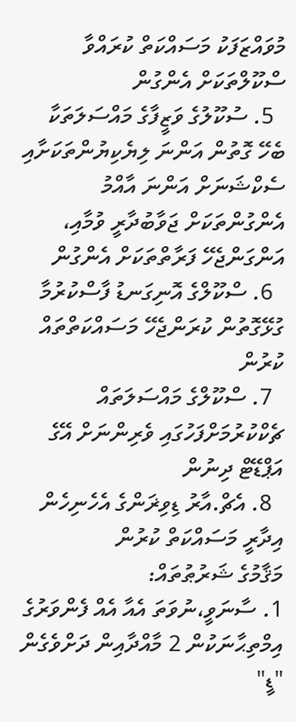މުވައްޒަފަކު މަސައްކަތް ކުރައްވާ ސްކޫލްތަކަށް އެންގުން
  5. ސުކޫލުގެ ވަޒީފާގެ މައްސަލަތަކާ ބެހޭ ގޮތުން އަންނަ ލިޔެކިޔުންތަކަށާއި ސެކްޝަނަށް އަންނަ އާއްމު އެންގުންތަކަށް ޖަވާބުދާރީ ވުމާއި، އަންގަންޖެހޭ ފަރާތްތަކަށް އެންގުން
  6. ސްކޫލްގެ އޮނިގަނޑު ފާސްކުރުމާ ގުޅޭގޮތުން ކުރަންޖެހޭ މަސައްކަތްތައް ކުރުން
  7. ސްކޫލްގެ މައްސަލަތައް ޗެކްކުރުމަށްފަހުގައި ވެރިންނަށް އޭގެ އަޕްޑޭޓް ދިނުން
  8. އެޗް.އާރު ޑިވިޜަންގެ އެހެނިހެން އިދާރީ މަސައްކަތް ކުރުން
މަޤާމުގެ ޝަރުޠުތައް:
1. ސާނަވީ،ނުވަތަ އެއާ އެއް ފެންވަރުގެ އިމްތިޙާނަކުން 2 މާއްދާއިން ދަށްވެގެން "ޑީ"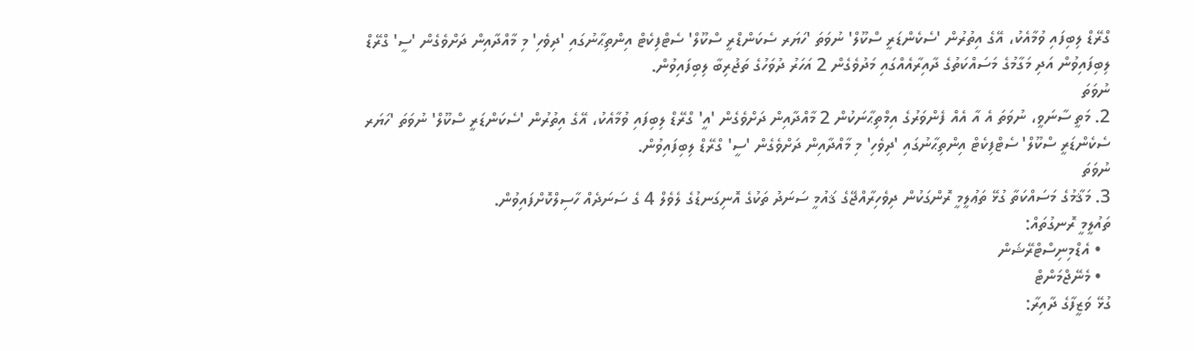ގްރޭޑް ލިބިފައި ވުމާއެކު، އޭގެ އިތުރުން 'ސެކެންޑަރީ ސްކޫލް' ނުވަތަ 'ހަޔަރ ސެކަންޑްރީ ސްކޫލް' ސެޓްފިކެޓް އިންތިޙާނުގައި 'ދިވެހި' މި މާއްދާއިން ދަށްވެގެން 'ސީ' ގްރޭޑް ލިބިފައިވުން އަދި މަގާމުގެ މަސައްކަތުގެ ދާއިރާއެއްގައި މަދުވެގެން 2 އަހަރު ދުވަހުގެ ތަޖުރިބާ ލިބިފައިވުން.
ނުވަތަ
2. މަތީ ސާނަވީ، ނުވަތަ އެ އާ އެއް ފެންވަރުގެ އިމްތިޙާނަކުން 2 މާއްދާއިން ދަށްވެގެން 'އީ' ގްރޭޑް ލިބިފައި ވުމާއެކު، އޭގެ އިތުރުން 'ސެކަންޑަރީ ސްކޫލް' ނުވަތަ 'ހަޔަރ ސެކެންޑަރީ ސްކޫލް' ސެޓްފިކެޓް އިންތިޙާނުގައި 'ދިވެހި' މި މާއްދާއިން ދަށްވެގެން 'ސީ' ގްރޭޑް ލިބިފައިވުން.
ނުވަތަ
3. މަޤާމުގެ މަސައްކަތާ ގުޅޭ ތަޢުލީމީ ރޮންގަކުން ދިވެހިރާއްޖޭގެ ޤައުމީ ސަނަދު ތަކުގެ އޮނިގަނޑުގެ ލެވެލް 4 ގެ ސަނަދެއް ހާސިލްކޮށްފައިވުން.
ތައުލީމީ ރޮނގުތައް:
  • އެޑްމިނިސްޓްރޭޝަން
  • މެނޭޖްމަންޓް
ގުޅޭ ވަޒީފާގެ ދާއިރާ: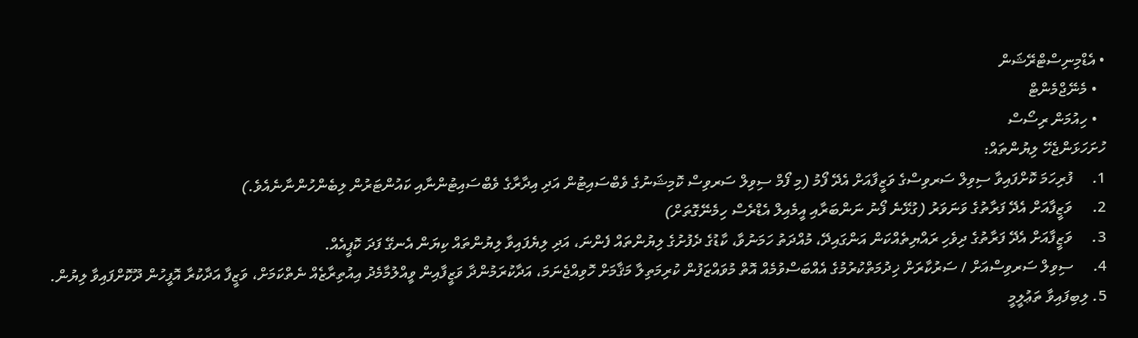• އެޑްމިނިސްޓްރޭޝަން
  • މެނޭޖްމެންޓް
  • ހިއުމަން ރިސޯސް
ހުށަހަޅަންޖެހޭ ލިޔުންތައް:
1.     ފުރިހަމަ ކޮށްފައިވާ ސިވިލް ސަރވިސްގެ ވަޒީފާއަށް އެދޭ ފޯމު (މި ފޯމް ސިވިލް ސަރވިސް ކޮމިޝަނުގެ ވެބްސައިޓުން އަދި އިދާރާގެ ވެބްސައިޓުންނާއި ކައުންޓަރުން ލިބެންހުންނާނެއެވެ.)
2.     ވަޒީފާއަށް އެދޭ ފަރާތުގެ ވަނަވަރު (ގުޅޭނެ ފޯނު ނަންބަރާއި އީމެއިލް އެޑްރެސް ހިމެނޭގޮތަށް)
3.     ވަޒީފާއަށް އެދޭ ފަރާތުގެ ދިވެހި ރައްޔިތެއްކަން އަންގައިދޭ، މުއްދަތު ހަމަނުވާ، ކާޑުގެ ދެފުށުގެ ލިޔުންތައް ފެންނަ، އަދި ލިޔެފައިވާ ލިޔުންތައް ކިޔަން އެނގޭ ފަދަ ކޮޕީއެއް.
4.     ސިވިލް ސަރވިސްއަށް / ސަރުކާރަށް ޚިދުމަތްކުރުމުގެ އެއްބަސްވުމެއް އޮތް މުވައްޒަފުން ކުރިމަތިލާ މަޤާމަށް ހޮވިއްޖެނަމަ، އަދާކުރަމުންދާ ވަޒީފާއިން ވީއްލުމާމެދު އިއުތިރާޒެއް ނެތްކަމަށް، ވަޒީފާ އަދާކުރާ އޮފީހުން ދޫކޮށްފައިވާ ލިޔުން.
5. ލިބިފައިވާ ތަޢުލީމީ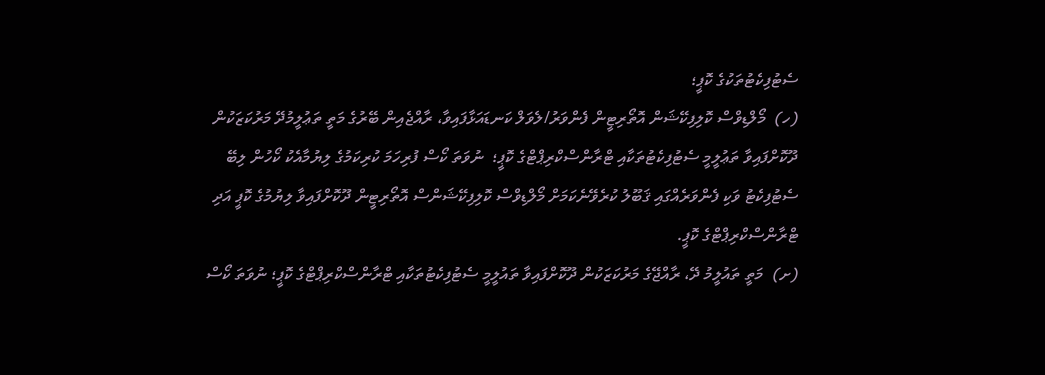ސެޓުފިކެޓުތަކުގެ ކޮޕީ؛
(ހ)  މޯލްޑިވްސް ކޮލިފިކޭޝަން އޮތޯރިޓީން ފެންވަރު/ލެވަލް ކަނޑައަޅާފައިވާ، ރާއްޖެއިން ބޭރުގެ މަތީ ތަޢުލީމުދޭ މަރުކަޒަކުން ދޫކޮށްފައިވާ ތަޢުލީމީ ސެޓުފިކެޓުތަކާއި ޓްރާންސްކްރިޕްޓްގެ ކޮޕީ؛  ނުވަތަ ކޯސް ފުރިހަމަ ކުރިކަމުގެ ލިޔުމާއެކު ކޯހުން ލިބޭ ސެޓުފިކެޓު ވަކި ފެންވަރެއްގައި ޤަބޫލު ކުރެވޭނެކަމަށް މޯލްޑިވްސް ކޮލިފިކޭޝަންސް އޮތޯރިޓީން ދޫކޮށްފައިވާ ލިޔުމުގެ ކޮޕީ އަދި ޓްރާންސްކްރިޕްޓްގެ ކޮޕީ.
(ށ)  މަތީ ތައުލީމު ދޭ، ރާއްޖޭގެ މަރުކަޒަކުން ދޫކޮށްފައިވާ ތައުލީމީ ސެޓުފިކެޓުތަކާއި ޓްރާންސްކްރިޕްޓްގެ ކޮޕީ؛ ނުވަތަ ކޯސް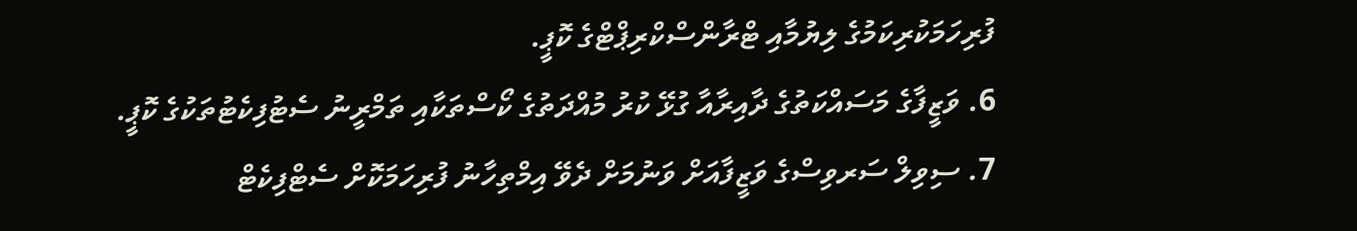ފުރިހަމަކުރިކަމުގެ ލިޔުމާއި ޓްރާންސްކްރިޕްޓްގެ ކޮޕީ.
6. ވަޒީފާގެ މަސައްކަތުގެ ދާއިރާއާ ގުޅޭ ކުރު މުއްދަތުގެ ކޯސްތަކާއި ތަމްރީނު ސެޓުފިކެޓުތަކުގެ ކޮޕީ.
7. ސިވިލް ސަރވިސްގެ ވަޒީފާއަށް ވަނުމަށް ދެވޭ އިމްތިހާނު ފުރިހަމަކޮށް ސެޓްފިކެޓް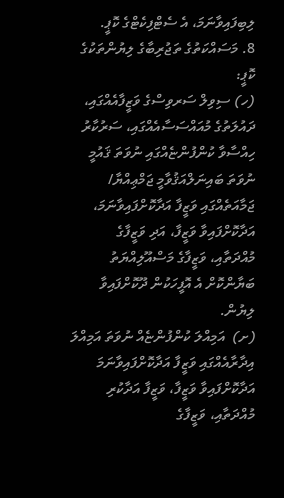ލިބިފައިވާނަމަ، އެ ސެޓްފިކެޓްގެ ކޮޕީ.
8. މަސައްކަތުގެ ތަޖުރިބާގެ ލިޔުންތަކުގެ ކޮޕީ:
(ހ) ސިވިލް ސަރވިސްގެ ވަޒީފާއެއްގައި، ދައުލަތުގެ މުއައްސަސާއެއްގައި، ސަރުކާރު ހިއްސާވާ ކުންފުންޏެއްގައި ނުވަތަ ޤައުމީ ނުވަތަ ބައިނަލްއަޤުވާމީ ޖަމްޢިއްޔާ/ ޖަމާއަތެއްގައި ވަޒީފާ އަދާކޮށްފައިވާނަމަ، އަދާކޮށްފައިވާ ވަޒީފާ، އަދި ވަޒީފާގެ މުއްދަތާއި، ވަޒީފާގެ މަސްއޫލިއްޔަތު ބަޔާންކޮށް އެ އޮފީހަކުން ދޫކޮށްފައިވާ ލިޔުން.
(ށ)  އަމިއްލަ ކުންފުންޏެއް ނުވަތަ އަމިއްލަ އިދާރާއެއްގައި ވަޒީފާ އަދާކޮށްފައިވާނަމަ އަދާކޮށްފައިވާ ވަޒީފާ، ވަޒީފާ އަދާކުރި މުއްދަތާއި، ވަޒީފާގެ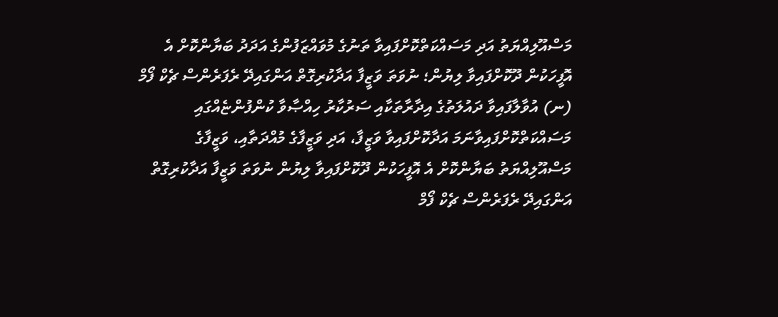މަސްއޫލިއްޔަތު އަދި މަސައްކަތްކޮށްފައިވާ ތަނުގެ މުވައްޒަފުންގެ އަދަދު ބަޔާންކޮށް އެ އޮފީހަކުން ދޫކޮށްފައިވާ ލިޔުން؛ ނުވަތަ ވަޒީފާ އަދާކުރިގޮތް އަންގައިދޭ ރެފަރެންސް ޗެކް ފޯމް
(ނ) އުވާލާފައިވާ ދައުލަތުގެ އިދާރާތަކާއި ސަރުކާރު ހިއްޞާވާ ކުންފުންޏެއްގައި މަސައްކަތްކޮށްފައިވާނަމަ އަދާކޮށްފައިވާ ވަޒީފާ، އަދި ވަޒީފާގެ މުއްދަތާއި، ވަޒީފާގެ މަސްއޫލިއްޔަތު ބަޔާންކޮށް އެ އޮފީހަކުން ދޫކޮށްފައިވާ ލިޔުން ނުވަތަ ވަޒީފާ އަދާކުރިގޮތް އަންގައިދޭ ރެފަރެންސް ޗެކް ފޯމް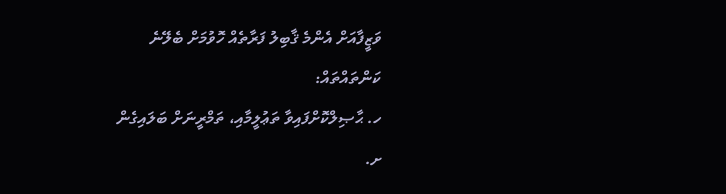ވަޒީފާއަށް އެންމެ ޤާބިލު ފަރާތެއް ހޮވުމަށް ބެލޭނެ ކަންތައްތައް:
ހ. ޙާޞިލްކޮށްފައިވާ ތަޢުލީމާއި، ތަމްރީނަށް ބަލައިގެން
ށ.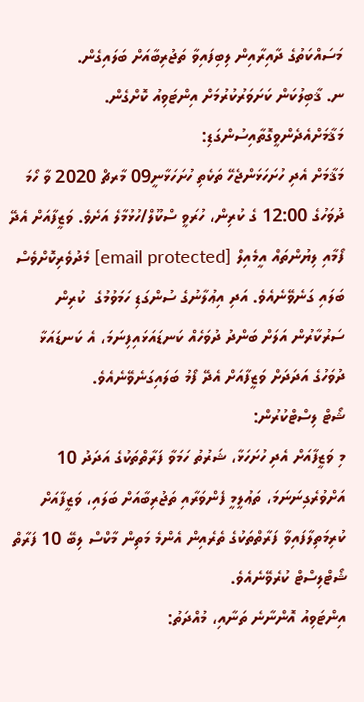މަސައްކަތުގެ ދާއިރާއިން ލިބިފައިވާ ތަޖުރިބާއަށް ބަލައިގެން.
ނ. ޤާބިލުކަން ކަށަވަރުކުރުމަށް އިންޓަވިއު ކޮށްގެން.
މަޤާމަށްއެދެންވީގޮތާއިސުންގަޑި:
މަޤާމަށް އެދި ހުށަހަޅަންޖެހޭ ތަކެތި ހުށަހަޅާނީ09 މާރޗް 2020 ވާ ހޯމަ ދުވަހުގެ 12:00 ގެ ކުރިން، ހުރަވީ ސްކޫލް/ހުޅުމާލެ އަށެވެ. ވަޒީފާއަށް އެދޭ ފޯމާއި ލިޔުންތައް އީމެއިލް [email protected] މެދުވެރިކޮށްވެސް ބަލައި ގަނެވޭނެއެވެ. އަދި އިޢުލާނުގެ ސުންގަޑި ހަމަވުމުގެ  ކުރިން ސަރުކާރުން އަލަށް ބަންދު ދުވަހެއް ކަނޑައަޅައިފިނަމަ، އެ ކަނޑައަޅާ ދުވަހުގެ އަދަދަށް ވަޒީފާއަށް އެދޭ ފޯމު ބަލައިގަނެވޭނެއެވެ.
ޝޯޓް ލިސްޓްކުރުން:
މި ވަޒީފާއަށް އެދި ހުށަހަޅާ، ޝަރުތު ހަމަވާ ފަރާތްތަކުގެ އަދަދު 10 އަށްވުރެގިނަނަމަ، ތަޢުލީމީ ފެންވަރާއި ތަޖުރިބާއަށް ބަލައި، ވަޒީފާއަށް ކުރިމަތިލާފައިވާ ފަރާތްތަކުގެ ތެރެއިން އެންމެ މަތިން މާކްސް ލިބޭ 10 ފަރާތް ޝޯޓްލިސްޓް ކުރެވޭނެއެވެ.
އިންޓަވިއު އޮންނާނެ ތަނާއި، މުއްދަތު: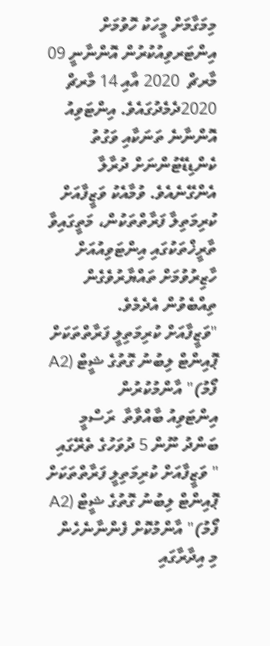މިމަގާމަށް މީހަކު ހޮވުމަށް އިންޓަރވިއުކުރުން އޮންނާނީ 09 މާރޗް  2020 އާއި 14 މާރޗް 2020ދެމެދުގައެވެ. އިންޓަވިއު އޮންނާނެ ތަނަކާއި ވަގުތު ކެންޑިޑޭޓުންނަށް ދުރާލާ އެންގޭނެއެވެ. ވުމާއެކު ވަޒީފާއަށް ކުރިމަތިލާ ފަރާތްތަކުން، މަތީގައިވާ ތާރީޚްތަކުގައި އިންޓަވިއުއަށް ހާޒިރުވުމަށް ތައްޔާރުވެގެން ތިއްބެވުން އެދެމެވެ.
"ވަޒީފާއަށް ކުރިމަތިލީ ފަރާތްތަކަށް ޕޮއިންޓް ލިބުނު ގޮތުގެ ޝީޓް (A2 ފޯމު)" އާންމުކުރުން
އިންޓަވިއު ބާއްވާތާ  ރަސްމީ ބަންދު ނޫން 5 ދުވަހުގެ ތެރޭގައި " ވަޒީފާއަށް ކުރިމަތިލީ ފަރާތްތަކަށް ޕޮއިންޓް ލިބުނު ގޮތުގެ ޝީޓް (A2 ފޯމު)" އާންމުކޮށް ފެންނާނެހެން މި އިދާރާގައި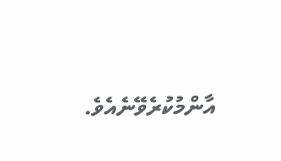އާންމުކުރެވޭނެއެވެ.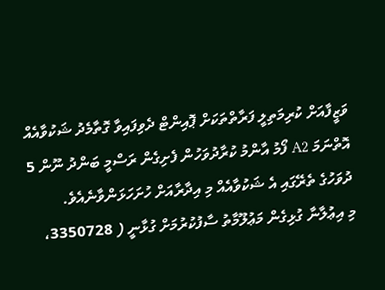ވަޒީފާއަށް ކުރިމަތިލީ ފަރާތްތަކަށް ޕޮއިންޓް ދެވިފައިވާ ގޮތާމެދު ޝަކުވާއެއް އޮތްނަމަ A2 ފޯމު އާންމު ކުރާދުވަހުން ފެށިގެން ރަސްމީ ބަންދު ނޫން 5 ދުވަހުގެ ތެރޭގައި އެ ޝަކުވާއެއް މި އިދާރާއަށް ހުށަހަޅަންވާނެއެވެ.
މި އިޢުލާނާ ގުޅިގެން މަޢުލޫމާތު ސާފުކުރުމަށް ގުޅާނީ ( 3350728،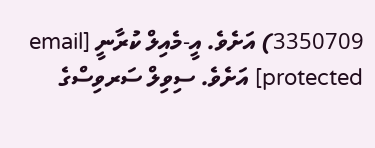3350709) އަށެވެ. އީ-މެއިލް ކުރާނީ [email protected] އަށެވެ. ސިވިލް ސަރވިސްގެ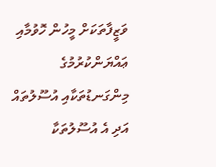ވަޒީފާތަކަށް މީހުން ހޮވުމާއި ޢައްޔަންކުރުމުގެ މިންގަނޑުތަކާއި އުސޫލުތައް އަދި އެ އުސޫލުތަކާ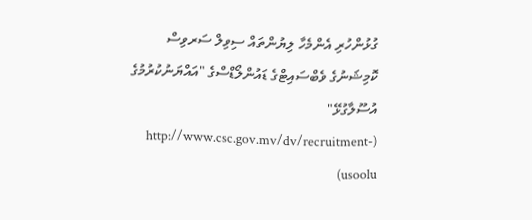ގުޅުންހުރި އެންމެހާ ލިޔުންތައް ސިވިލް ސަރވިސް ކޮމިޝަނުގެ ވެބްސައިޓްގެ ޑައުންލޯޑްސްގެ "އައްޔަނުކުރުމުގެ އުސޫލާގުޅޭ" (http://www.csc.gov.mv/dv/recruitment-usoolu)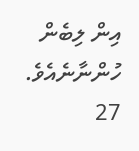އިން ލިބެން ހުންނާނެއެވެ.
27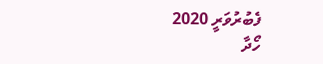ފެބުރުވަރީ 2020
ހޯދާ